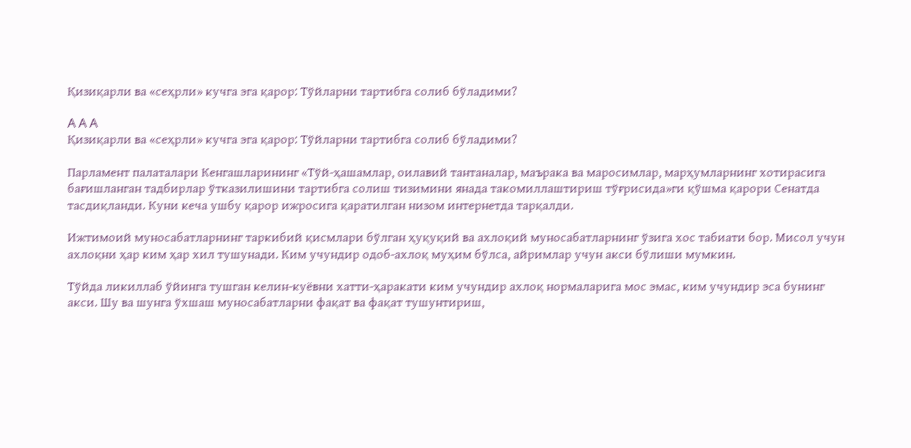Қизиқарли ва «сеҳрли» кучга эга қарор: Тўйларни тартибга солиб бўладими?

A A A
Қизиқарли ва «сеҳрли» кучга эга қарор: Тўйларни тартибга солиб бўладими?

Парламент палаталари Кенгашларининг «Тўй-ҳашамлар, оилавий тантаналар, маърака ва маросимлар, марҳумларнинг хотирасига бағишланган тадбирлар ўтказилишини тартибга солиш тизимини янада такомиллаштириш тўғрисида»ги қўшма қарори Сенатда тасдиқланди. Куни кеча ушбу қарор ижросига қаратилган низом интернетда тарқалди.

Ижтимоий муносабатларнинг таркибий қисмлари бўлган ҳуқуқий ва ахлоқий муносабатларнинг ўзига хос табиати бор. Мисол учун ахлоқни ҳар ким ҳар хил тушунади. Ким учундир одоб-ахлоқ муҳим бўлса, айримлар учун акси бўлиши мумкин.

Тўйда ликиллаб ўйинга тушган келин-куёвни хатти-ҳаракати ким учундир ахлоқ нормаларига мос эмас, ким учундир эса бунинг акси. Шу ва шунга ўхшаш муносабатларни фақат ва фақат тушунтириш,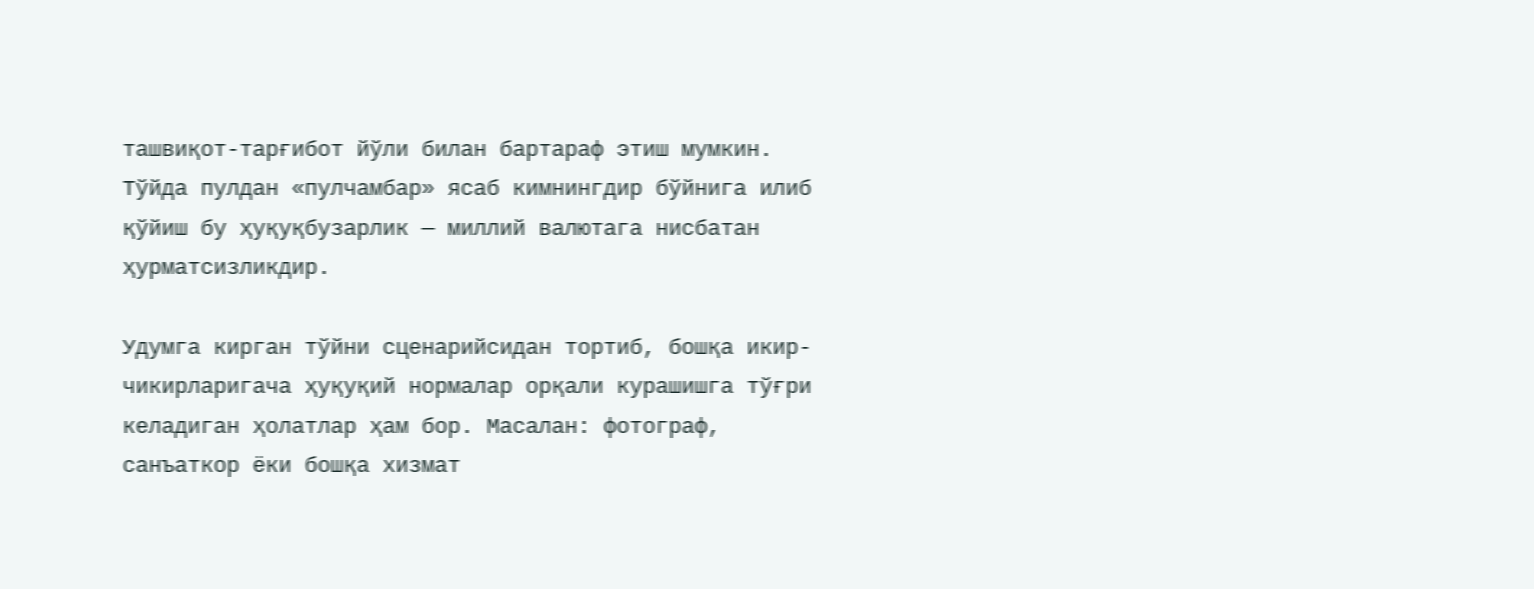ташвиқот-тарғибот йўли билан бартараф этиш мумкин. Тўйда пулдан «пулчамбар» ясаб кимнингдир бўйнига илиб қўйиш бу ҳуқуқбузарлик — миллий валютага нисбатан ҳурматсизликдир.

Удумга кирган тўйни сценарийсидан тортиб, бошқа икир-чикирларигача ҳуқуқий нормалар орқали курашишга тўғри келадиган ҳолатлар ҳам бор. Масалан: фотограф, санъаткор ёки бошқа хизмат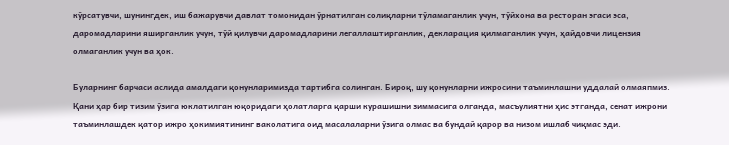кўрсатувчи, шунингдек, иш бажарувчи давлат томонидан ўрнатилган солиқларни тўламаганлик учун, тўйхона ва ресторан эгаси эса, даромадларини яширганлик учун, тўй қилувчи даромадларини легаллаштирганлик, декларация қилмаганлик учун, ҳайдовчи лицензия олмаганлик учун ва ҳок.

Буларнинг барчаси аслида амалдаги қонунларимизда тартибга солинган. Бироқ, шу қонунларни ижросини таъминлашни уддалай олмаяпмиз. Қани ҳар бир тизим ўзига юклатилган юқоридаги ҳолатларга қарши курашишни зиммасига олганда, масъулиятни ҳис этганда, сенат ижрони таъминлашдек қатор ижро ҳокимиятининг ваколатига оид масалаларни ўзига олмас ва бундай қарор ва низом ишлаб чиқмас эди.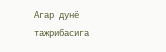Агар дунё тажрибасига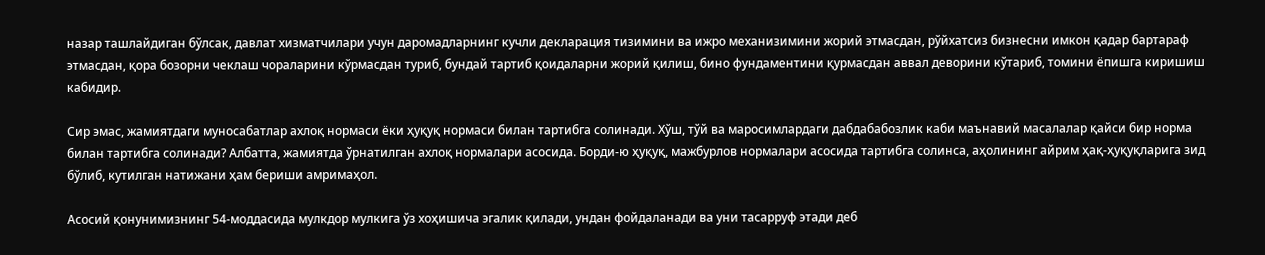назар ташлайдиган бўлсак, давлат хизматчилари учун даромадларнинг кучли декларация тизимини ва ижро механизимини жорий этмасдан, рўйхатсиз бизнесни имкон қадар бартараф этмасдан, қора бозорни чеклаш чораларини кўрмасдан туриб, бундай тартиб қоидаларни жорий қилиш, бино фундаментини қурмасдан аввал деворини кўтариб, томини ёпишга киришиш кабидир.

Сир эмас, жамиятдаги муносабатлар ахлоқ нормаси ёки ҳуқуқ нормаси билан тартибга солинади. Хўш, тўй ва маросимлардаги дабдабабозлик каби маънавий масалалар қайси бир норма билан тартибга солинади? Албатта, жамиятда ўрнатилган ахлоқ нормалари асосида. Борди-ю ҳуқуқ, мажбурлов нормалари асосида тартибга солинса, аҳолининг айрим ҳақ-ҳуқуқларига зид бўлиб, кутилган натижани ҳам бериши амримаҳол.

Асосий қонунимизнинг 54-моддасида мулкдор мулкига ўз хоҳишича эгалик қилади, ундан фойдаланади ва уни тасарруф этади деб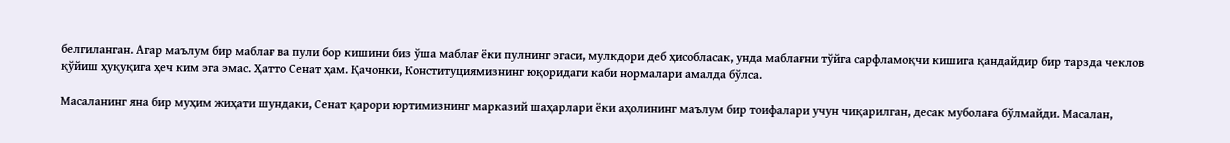белгиланган. Агар маълум бир маблағ ва пули бор кишини биз ўша маблағ ёки пулнинг эгаси, мулкдори деб ҳисобласак, унда маблағни тўйга сарфламоқчи кишига қандайдир бир тарзда чеклов қўйиш ҳуқуқига ҳеч ким эга эмас. Ҳатто Сенат ҳам. Қачонки, Конституциямизнинг юқоридаги каби нормалари амалда бўлса.

Масаланинг яна бир муҳим жиҳати шундаки, Сенат қарори юртимизнинг марказий шаҳарлари ёки аҳолининг маълум бир тоифалари учун чиқарилган, десак муболаға бўлмайди. Масалан,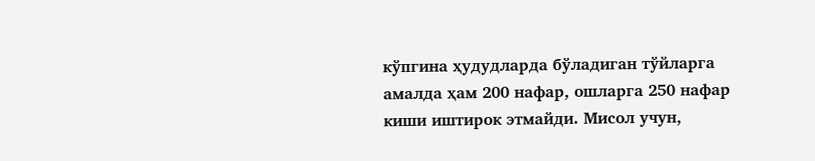кўпгина ҳудудларда бўладиган тўйларга амалда ҳам 200 нафар, ошларга 250 нафар киши иштирок этмайди. Мисол учун,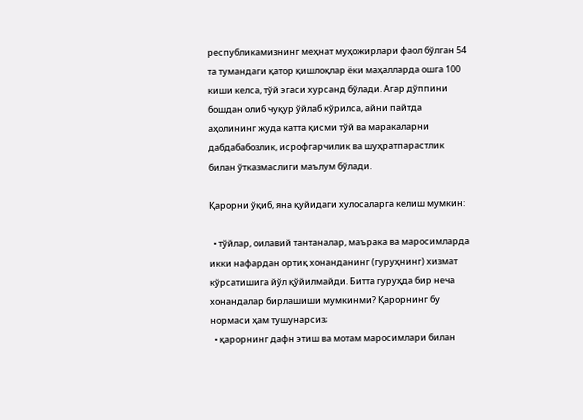республикамизнинг меҳнат муҳожирлари фаол бўлган 54 та тумандаги қатор қишлоқлар ёки маҳалларда ошга 100 киши келса, тўй эгаси хурсанд бўлади. Агар дўппини бошдан олиб чуқур ўйлаб кўрилса, айни пайтда аҳолининг жуда катта қисми тўй ва маракаларни дабдабабозлик, исрофгарчилик ва шуҳратпарастлик билан ўтказмаслиги маълум бўлади.

Қарорни ўқиб, яна қуйидаги хулосаларга келиш мумкин:

  • тўйлар, оилавий тантаналар, маърака ва маросимларда икки нафардан ортиқ хонанданинг (гуруҳнинг) хизмат кўрсатишига йўл қўйилмайди. Битта гуруҳда бир неча хонандалар бирлашиши мумкинми? Қарорнинг бу нормаси ҳам тушунарсиз;
  • қарорнинг дафн этиш ва мотам маросимлари билан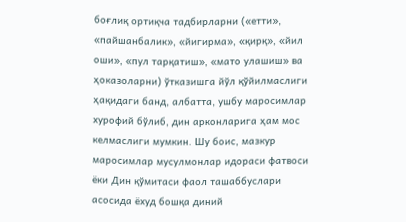боғлиқ ортиқча тадбирларни («етти», «пайшанбалик», «йигирма», «қирқ», «йил оши», «пул тарқатиш», «мато улашиш» ва ҳоказоларни) ўтказишга йўл қўйилмаслиги ҳақидаги банд, албатта, ушбу маросимлар хурофий бўлиб, дин арконларига ҳам мос келмаслиги мумкин. Шу боис, мазкур маросимлар мусулмонлар идораси фатвоси ёки Дин қўмитаси фаол ташаббуслари асосида ёхуд бошқа диний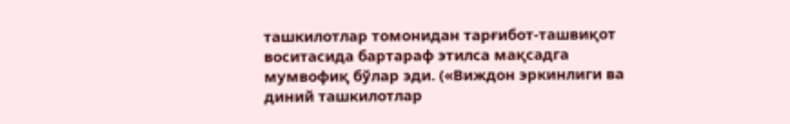ташкилотлар томонидан тарғибот-ташвиқот воситасида бартараф этилса мақсадга мумвофиқ бўлар эди. («Виждон эркинлиги ва диний ташкилотлар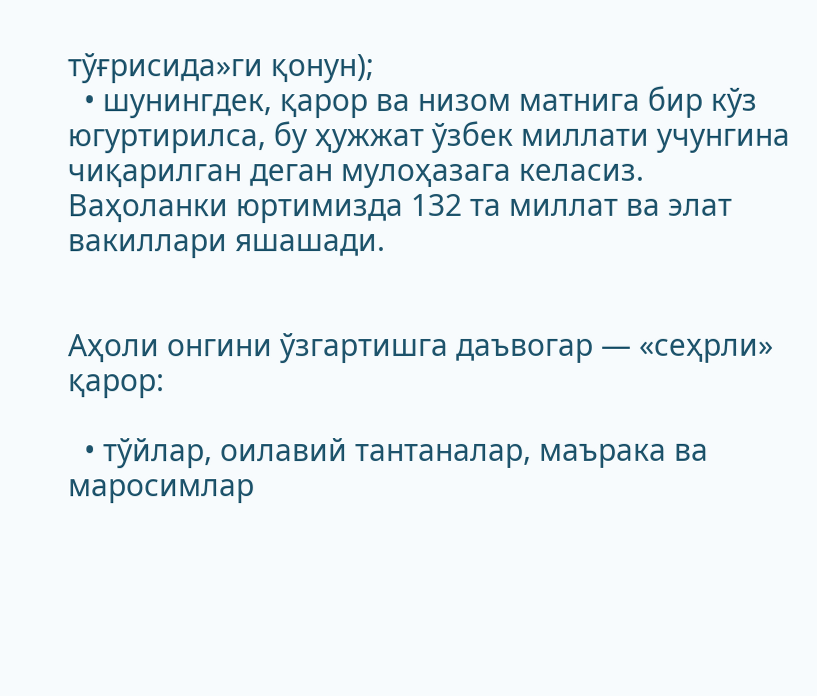тўғрисида»ги қонун);
  • шунингдек, қарор ва низом матнига бир кўз югуртирилса, бу ҳужжат ўзбек миллати учунгина чиқарилган деган мулоҳазага келасиз. Ваҳоланки юртимизда 132 та миллат ва элат вакиллари яшашади.


Аҳоли онгини ўзгартишга даъвогар — «сеҳрли» қарор:

  • тўйлар, оилавий тантаналар, маърака ва маросимлар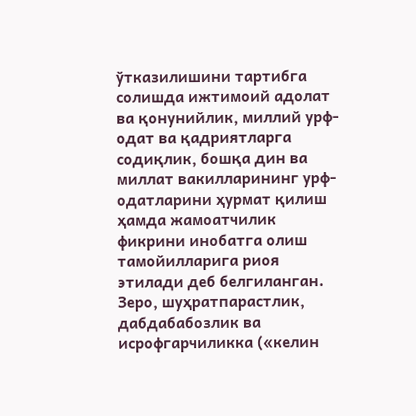ўтказилишини тартибга солишда ижтимоий адолат ва қонунийлик, миллий урф-одат ва қадриятларга содиқлик, бошқа дин ва миллат вакилларининг урф-одатларини ҳурмат қилиш ҳамда жамоатчилик фикрини инобатга олиш тамойилларига риоя этилади деб белгиланган. Зеро, шуҳратпарастлик, дабдабабозлик ва исрофгарчиликка («келин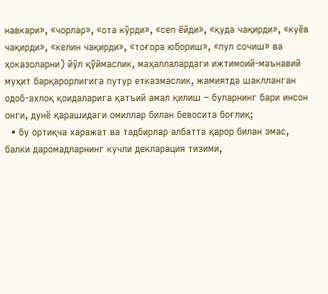навкари», «чорлар», «ота кўрди», «сеп ёйди», «қуда чақирди», «куёв чақирди», «келин чақирди», «тоғора юбориш», «пул сочиш» ва ҳоказоларни) йўл қўймаслик, маҳаллалардаги ижтимоий-маънавий муҳит барқарорлигига путур етказмаслик, жамиятда шаклланган одоб-ахлоқ қоидаларига қатъий амал қилиш – буларнинг бари инсон онги, дунё қарашидаги омиллар билан бевосита боғлиқ;
  • бу ортиқча харажат ва тадбирлар албатта қарор билан эмас, балки даромадларнинг кучли декларация тизими,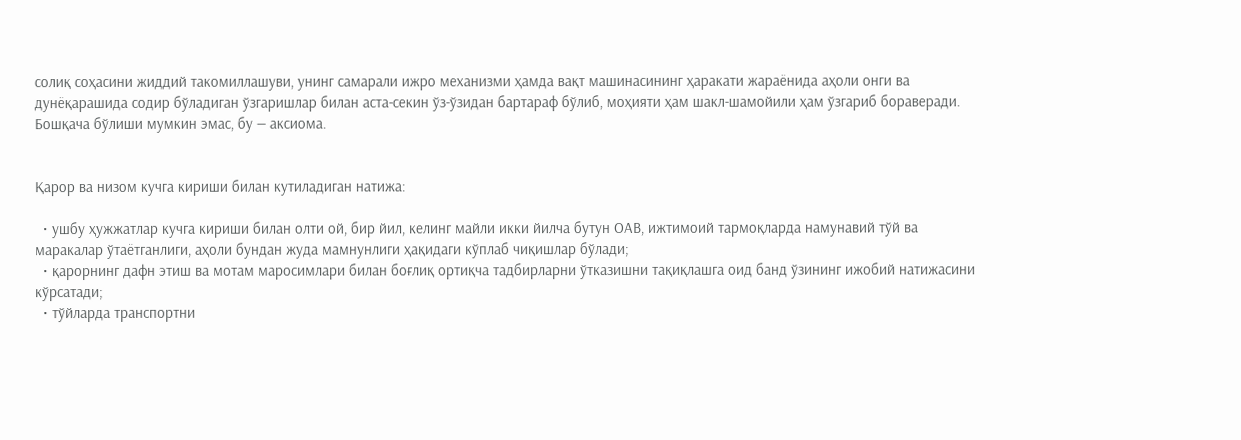солиқ соҳасини жиддий такомиллашуви, унинг самарали ижро механизми ҳамда вақт машинасининг ҳаракати жараёнида аҳоли онги ва дунёқарашида содир бўладиган ўзгаришлар билан аста-секин ўз-ўзидан бартараф бўлиб, моҳияти ҳам шакл-шамойили ҳам ўзгариб бораверади. Бошқача бўлиши мумкин эмас, бу — аксиома.


Қарор ва низом кучга кириши билан кутиладиган натижа:

  • ушбу ҳужжатлар кучга кириши билан олти ой, бир йил, келинг майли икки йилча бутун ОАВ, ижтимоий тармоқларда намунавий тўй ва маракалар ўтаётганлиги, аҳоли бундан жуда мамнунлиги ҳақидаги кўплаб чиқишлар бўлади;
  • қарорнинг дафн этиш ва мотам маросимлари билан боғлиқ ортиқча тадбирларни ўтказишни тақиқлашга оид банд ўзининг ижобий натижасини кўрсатади;
  • тўйларда транспортни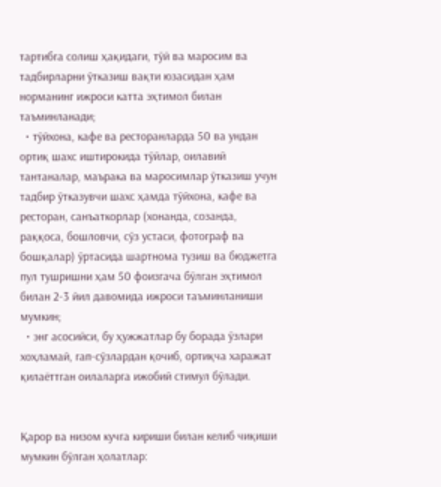тартибга солиш ҳақидаги, тўй ва маросим ва тадбирларни ўтказиш вақти юзасидан ҳам норманинг ижроси катта эҳтимол билан таъминланади;
  • тўйхона, кафе ва ресторанларда 50 ва ундан ортиқ шахс иштирокида тўйлар, оилавий тантаналар, маърака ва маросимлар ўтказиш учун тадбир ўтказувчи шахс ҳамда тўйхона, кафе ва ресторан, санъаткорлар (хонанда, созанда, раққоса, бошловчи, сўз устаси, фотограф ва бошқалар) ўртасида шартнома тузиш ва бюджетга пул тушришни ҳам 50 фоизгача бўлган эҳтимол билан 2-3 йил давомида ижроси таъминланиши мумкин;
  • энг асосийси, бу ҳужжатлар бу борада ўзлари хоҳламай, гап-сўзлардан қочиб, ортиқча харажат қилаёттган оилаларга ижобий стимул бўлади.


Қарор ва низом кучга кириши билан келиб чиқиши мумкин бўлган ҳолатлар: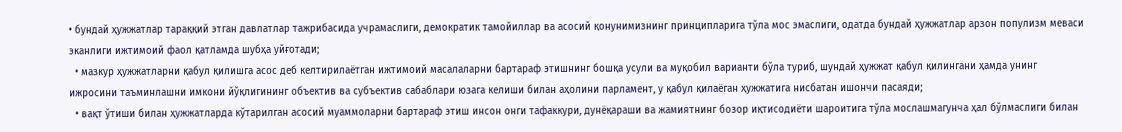• бундай ҳужжатлар тараққий этган давлатлар тажрибасида учрамаслиги, демократик тамойиллар ва асосий қонунимизнинг принципларига тўла мос эмаслиги, одатда бундай ҳужжатлар арзон популизм меваси эканлиги ижтимоий фаол қатламда шубҳа уйғотади;
  • мазкур ҳужжатларни қабул қилишга асос деб келтирилаётган ижтимоий масалаларни бартараф этишнинг бошқа усули ва муқобил варианти бўла туриб, шундай ҳужжат қабул қилингани ҳамда унинг ижросини таъминлашни имкони йўқлигининг объектив ва субъектив сабаблари юзага келиши билан аҳолини парламент, у қабул қилаёган ҳужжатига нисбатан ишончи пасаяди;
  • вақт ўтиши билан ҳужжатларда кўтарилган асосий муаммоларни бартараф этиш инсон онги тафаккури, дунёқараши ва жамиятнинг бозор иқтисодиёти шароитига тўла мослашмагунча ҳал бўлмаслиги билан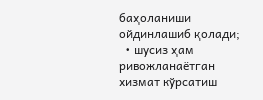баҳоланиши ойдинлашиб қолади;
  • шусиз ҳам ривожланаётган хизмат кўрсатиш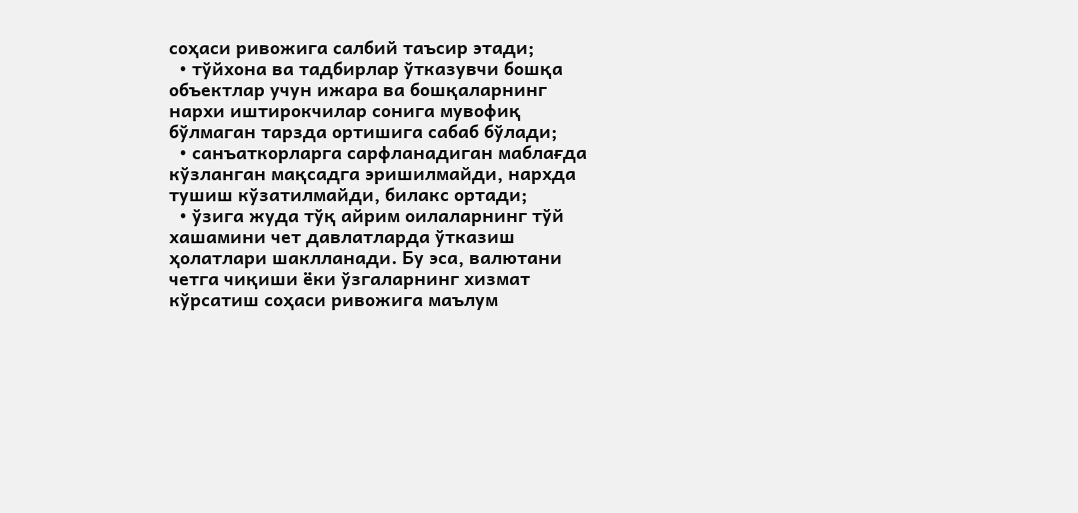соҳаси ривожига салбий таъсир этади;
  • тўйхона ва тадбирлар ўтказувчи бошқа объектлар учун ижара ва бошқаларнинг нархи иштирокчилар сонига мувофиқ бўлмаган тарзда ортишига сабаб бўлади;
  • санъаткорларга сарфланадиган маблағда кўзланган мақсадга эришилмайди, нархда тушиш кўзатилмайди, билакс ортади;
  • ўзига жуда тўқ айрим оилаларнинг тўй хашамини чет давлатларда ўтказиш ҳолатлари шаклланади. Бу эса, валютани четга чиқиши ёки ўзгаларнинг хизмат кўрсатиш соҳаси ривожига маълум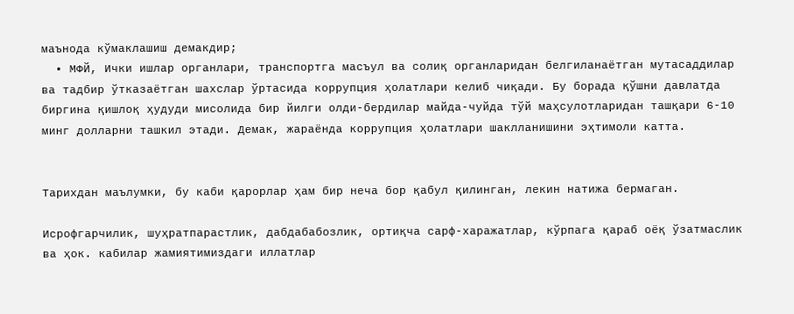маънода кўмаклашиш демакдир;
  • МФЙ, Ички ишлар органлари, транспортга масъул ва солиқ органларидан белгиланаётган мутасаддилар ва тадбир ўтказаётган шахслар ўртасида коррупция ҳолатлари келиб чиқади. Бу борада қўшни давлатда биргина қишлоқ ҳудуди мисолида бир йилги олди-бердилар майда-чуйда тўй маҳсулотларидан ташқари 6-10 минг долларни ташкил этади. Демак, жараёнда коррупция ҳолатлари шаклланишини эҳтимоли катта.


Тарихдан маълумки, бу каби қарорлар ҳам бир неча бор қабул қилинган, лекин натижа бермаган.

Исрофгарчилик, шуҳратпарастлик, дабдабабозлик, ортиқча сарф-харажатлар, кўрпага қараб оёқ ўзатмаслик ва ҳок. кабилар жамиятимиздаги иллатлар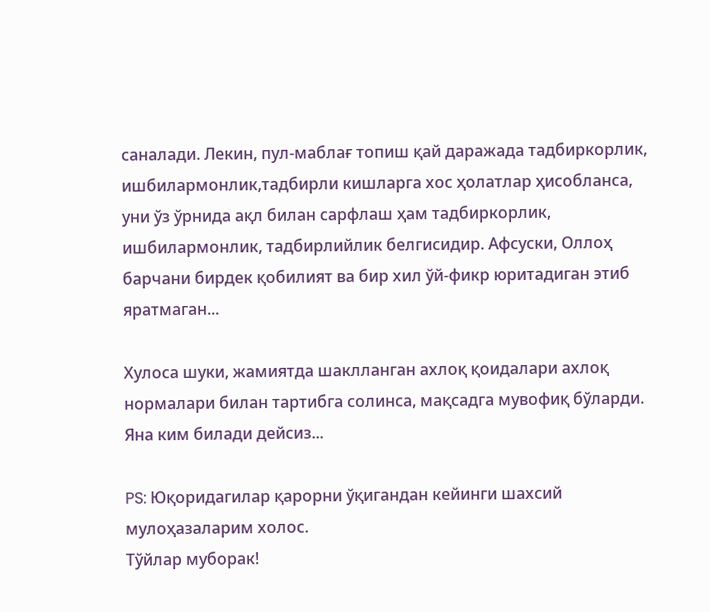саналади. Лекин, пул-маблағ топиш қай даражада тадбиркорлик, ишбилармонлик,тадбирли кишларга хос ҳолатлар ҳисобланса, уни ўз ўрнида ақл билан сарфлаш ҳам тадбиркорлик, ишбилармонлик, тадбирлийлик белгисидир. Афсуски, Оллоҳ барчани бирдек қобилият ва бир хил ўй-фикр юритадиган этиб яратмаган...

Хулоса шуки, жамиятда шаклланган ахлоқ қоидалари ахлоқ нормалари билан тартибга солинса, мақсадга мувофиқ бўларди. Яна ким билади дейсиз...

PS: Юқоридагилар қарорни ўқигандан кейинги шахсий мулоҳазаларим холос.
Тўйлар муборак!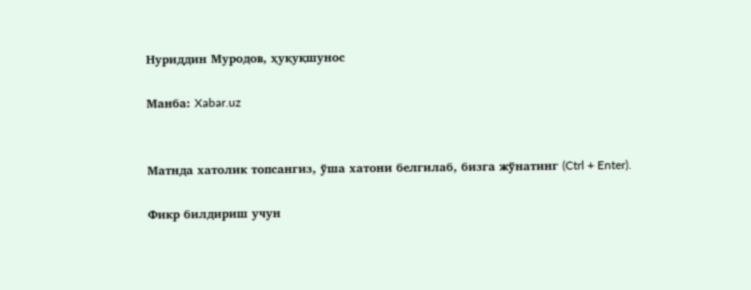Нуриддин Муродов, ҳуқуқшунос

Манба: Xabar.uz


Матнда хатолик топсангиз, ўша хатони белгилаб, бизга жўнатинг (Ctrl + Enter).

Фикр билдириш учун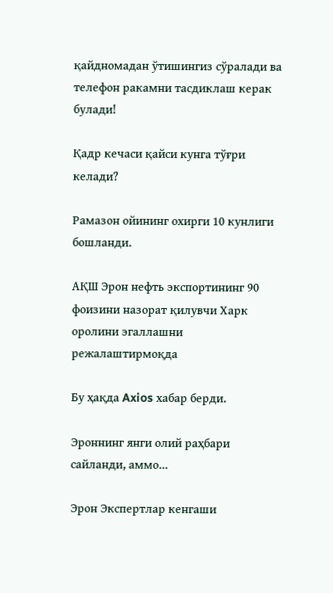қайдномадан ўтишингиз сўралади ва телефон ракамни тасдиклаш керак булади!

Қадр кечаси қайси кунга тўғри келади?

Рамазон ойининг охирги 10 кунлиги бошланди.

АҚШ Эрон нефть экспортининг 90 фоизини назорат қилувчи Харк оролини эгаллашни режалаштирмоқда

Бу ҳақда Axios хабар берди.

Эроннинг янги олий раҳбари сайланди, аммо...

Эрон Экспертлар кенгаши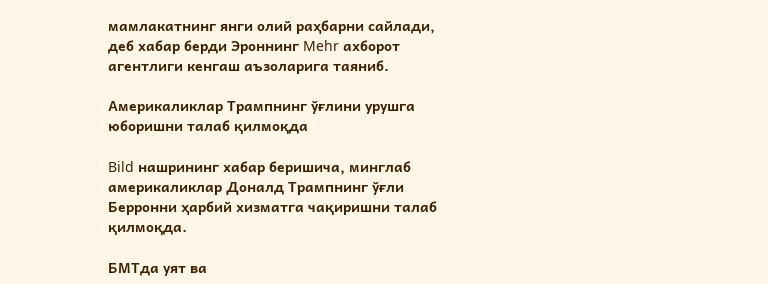мамлакатнинг янги олий раҳбарни сайлади, деб хабар берди Эроннинг Mehr ахборот агентлиги кенгаш аъзоларига таяниб.

Америкаликлар Трампнинг ўғлини урушга юборишни талаб қилмоқда

Bild нашрининг хабар беришича, минглаб америкаликлар Доналд Трампнинг ўғли Берронни ҳарбий хизматга чақиришни талаб қилмоқда.

БМТда уят ва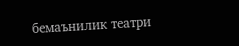бемаънилик театри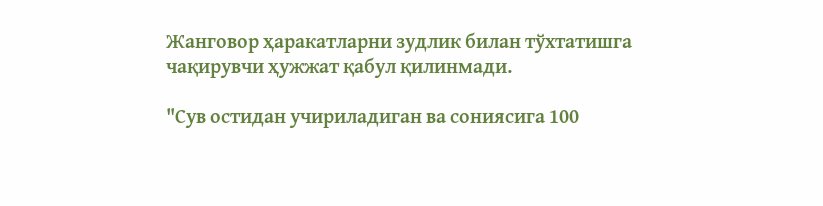Жанговор ҳаракатларни зудлик билан тўхтатишга чақирувчи ҳужжат қабул қилинмади.

"Сув остидан учириладиган ва сониясига 100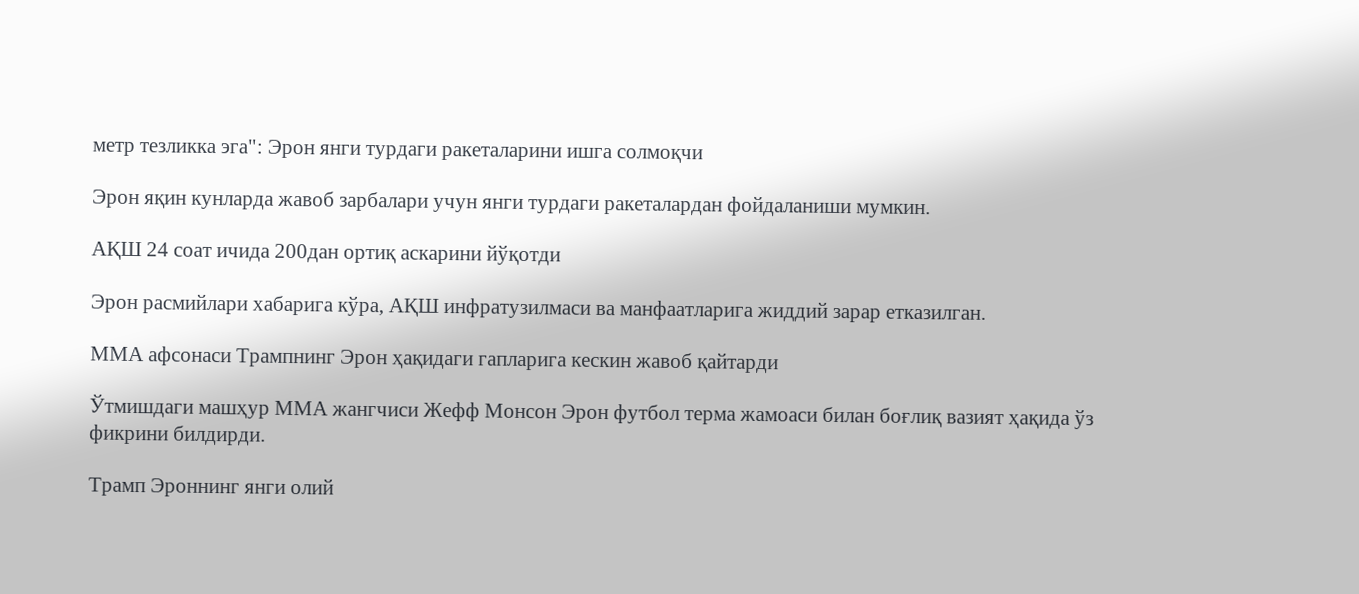метр тезликка эга": Эрон янги турдаги ракеталарини ишга солмоқчи

Эрон яқин кунларда жавоб зарбалари учун янги турдаги ракеталардан фойдаланиши мумкин.

АҚШ 24 соат ичида 200дан ортиқ аскарини йўқотди

Эрон расмийлари хабарига кўра, АҚШ инфратузилмаси ва манфаатларига жиддий зарар етказилган.

ММА афсонаси Трампнинг Эрон ҳақидаги гапларига кескин жавоб қайтарди

Ўтмишдаги машҳур ММА жангчиси Жефф Монсон Эрон футбол терма жамоаси билан боғлиқ вазият ҳақида ўз фикрини билдирди.

Трамп Эроннинг янги олий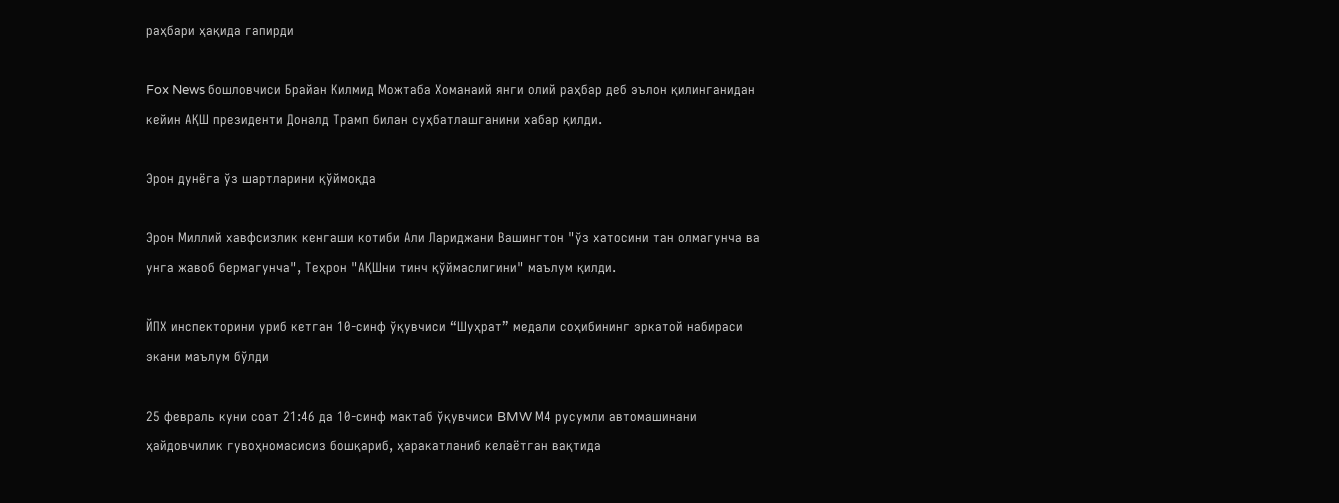раҳбари ҳақида гапирди

Fox News бошловчиси Брайан Килмид Можтаба Хоманаий янги олий раҳбар деб эълон қилинганидан кейин АҚШ президенти Доналд Трамп билан суҳбатлашганини хабар қилди.

Эрон дунёга ўз шартларини қўймоқда

Эрон Миллий хавфсизлик кенгаши котиби Али Лариджани Вашингтон "ўз хатосини тан олмагунча ва унга жавоб бермагунча", Теҳрон "АҚШни тинч қўймаслигини" маълум қилди.

ЙПХ инспекторини уриб кетган 10-синф ўқувчиси “Шуҳрат” медали соҳибининг эркатой набираси экани маълум бўлди

25 февраль куни соат 21:46 да 10-синф мактаб ўқувчиси BMW М4 русумли автомашинани ҳайдовчилик гувоҳномасисиз бошқариб, ҳаракатланиб келаётган вақтида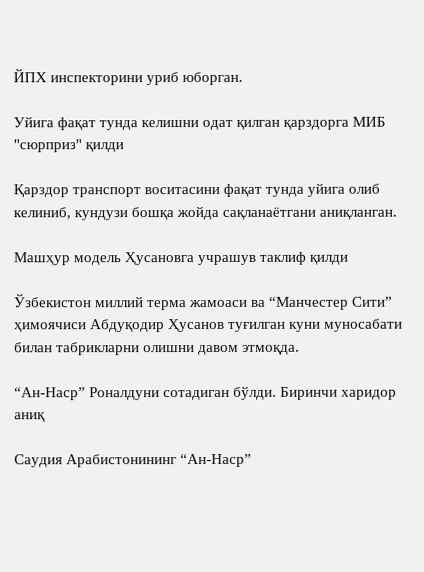ЙПХ инспекторини уриб юборган.

Уйига фақат тунда келишни одат қилган қарздорга МИБ "сюрприз" қилди

Қарздор транспорт воситасини фақат тунда уйига олиб келиниб, кундузи бошқа жойда сақланаётгани аниқланган.

Машҳур модель Ҳусановга учрашув таклиф қилди

Ўзбекистон миллий терма жамоаси ва “Манчестер Сити” ҳимоячиси Абдуқодир Ҳусанов туғилган куни муносабати билан табрикларни олишни давом этмоқда.

“Ан-Наср” Роналдуни сотадиган бўлди. Биринчи харидор аниқ

Саудия Арабистонининг “Ан-Наср”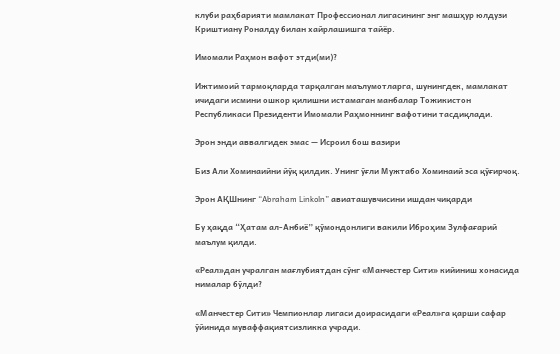клуби раҳбарияти мамлакат Профессионал лигасининг энг машҳур юлдузи Криштиану Роналду билан хайрлашишга тайёр.

Имомали Раҳмон вафот этди(ми)?

Ижтимоий тармоқларда тарқалган маълумотларга, шунингдек, мамлакат ичидаги исмини ошкор қилишни истамаган манбалар Тожикистон Республикаси Президенти Имомали Раҳмоннинг вафотини тасдиқлади.

Эрон энди аввалгидек эмас — Исроил бош вазири

Биз Али Хоминаийни йўқ қилдик. Унинг ўғли Мужтабо Хоминаий эса қўғирчоқ.

Эрон АҚШнинг “Abraham Linkoln” авиаташувчисини ишдан чиқарди

Бу ҳақда “Ҳатам ал-Анбиё” қўмондонлиги вакили Иброҳим Зулфағарий маълум қилди.

«Реал»дан учралган мағлубиятдан сўнг «Манчестер Сити» кийиниш хонасида нималар бўлди?

«Манчестер Сити» Чемпионлар лигаси доирасидаги «Реал»га қарши сафар ўйинида муваффақиятсизликка учради.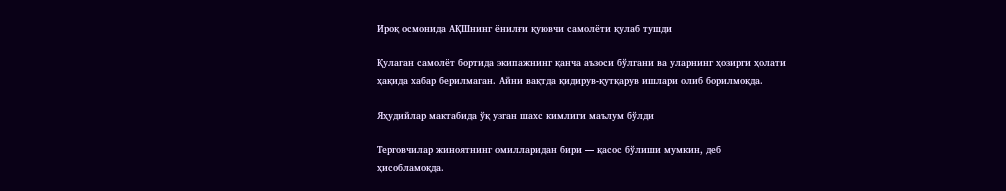Ироқ осмонида АҚШнинг ёнилғи қуювчи самолёти қулаб тушди

Қулаган самолёт бортида экипажнинг қанча аъзоси бўлгани ва уларнинг ҳозирги ҳолати ҳақида хабар берилмаган. Айни вақтда қидирув-қутқарув ишлари олиб борилмоқда.

Яҳудийлар мактабида ўқ узган шахс кимлиги маълум бўлди

Терговчилар жиноятнинг омилларидан бири — қасос бўлиши мумкин, деб ҳисобламоқда.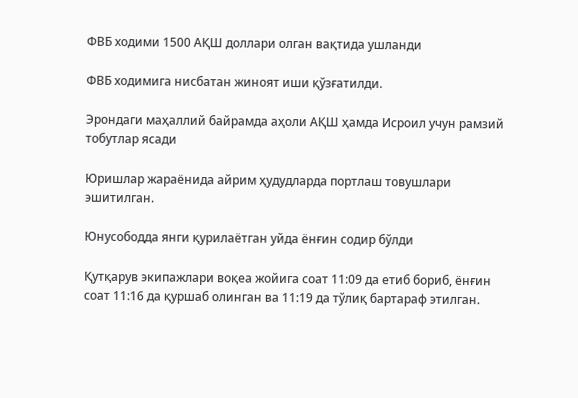ФВБ ходими 1500 АҚШ доллари олган вақтида ушланди

ФВБ ходимига нисбатан жиноят иши қўзғатилди.

Эрондаги маҳаллий байрамда аҳоли АҚШ ҳамда Исроил учун рамзий тобутлар ясади

Юришлар жараёнида айрим ҳудудларда портлаш товушлари эшитилган.

Юнусободда янги қурилаётган уйда ёнғин содир бўлди

Қутқарув экипажлари воқеа жойига соат 11:09 да етиб бориб, ёнғин соат 11:16 да қуршаб олинган ва 11:19 да тўлиқ бартараф этилган.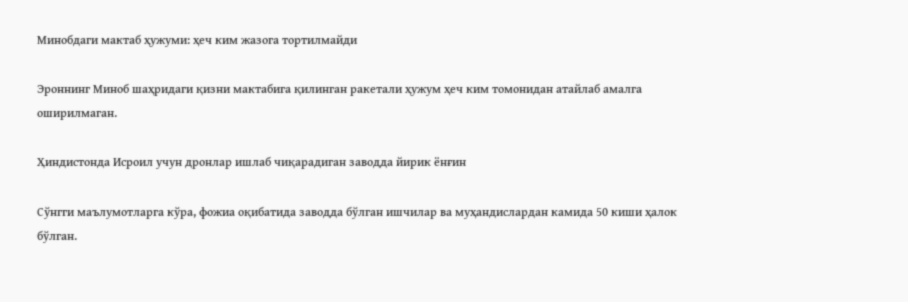Минобдаги мактаб ҳужуми: ҳеч ким жазога тортилмайди

Эроннинг Миноб шаҳридаги қизни мактабига қилинган ракетали ҳужум ҳеч ким томонидан атайлаб амалга оширилмаган.

Ҳиндистонда Исроил учун дронлар ишлаб чиқарадиган заводда йирик ёнғин

Сўнгги маълумотларга кўра, фожиа оқибатида заводда бўлган ишчилар ва муҳандислардан камида 50 киши ҳалок бўлган.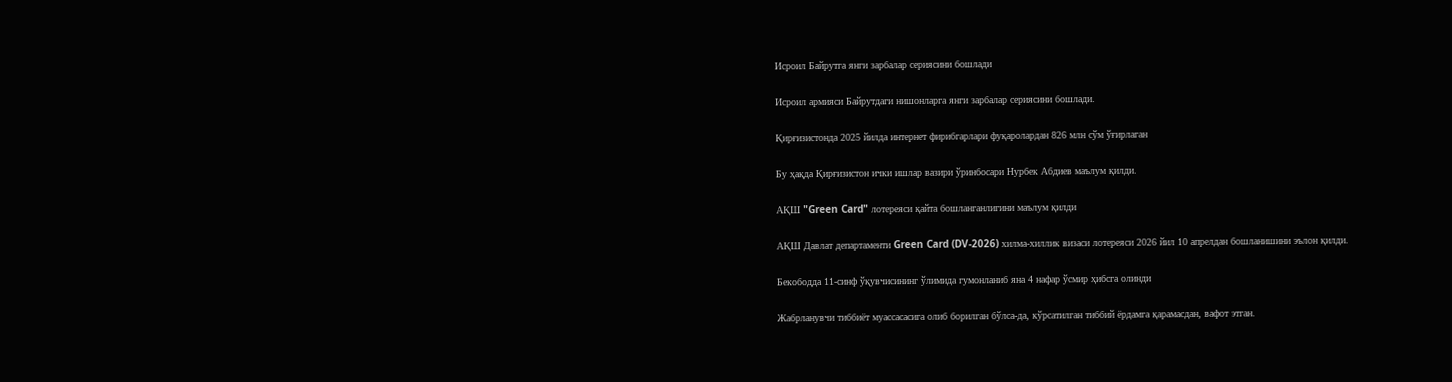Исроил Байрутга янги зарбалар сериясини бошлади

Исроил армияси Байрутдаги нишонларга янги зарбалар сериясини бошлади.

Қирғизистонда 2025 йилда интернет фирибгарлари фуқаролардан 826 млн сўм ўғирлаган

Бу ҳақда Қирғизистон ички ишлар вазири ўринбосари Нурбек Абдиев маълум қилди.

АҚШ "Green Card" лотереяси қайта бошланганлигини маълум қилди

АҚШ Давлат департаменти Green Card (DV-2026) хилма-хиллик визаси лотереяси 2026 йил 10 апрелдан бошланишини эълон қилди.

Бекободда 11-синф ўқувчисининг ўлимида гумонланиб яна 4 нафар ўсмир ҳибсга олинди

Жабрланувчи тиббиёт муассасасига олиб борилган бўлса-да, кўрсатилган тиббий ёрдамга қарамасдан, вафот этган.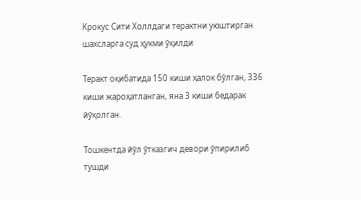Крокус Сити Холлдаги терактни уюштирган шахсларга суд ҳукми ўқилди

Теракт оқибатида 150 киши ҳалок бўлган, 336 киши жароҳатланган, яна 3 киши бедарак йўқолган.

Тошкентда йўл ўтказгич девори ўпирилиб тушди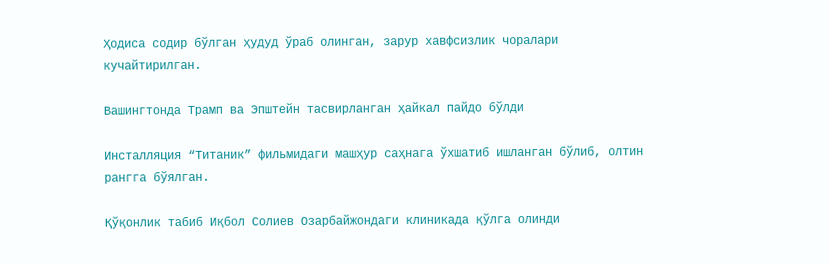Ҳодиса содир бўлган ҳудуд ўраб олинган, зарур хавфсизлик чоралари кучайтирилган.

Вашингтонда Трамп ва Эпштейн тасвирланган ҳайкал пайдо бўлди

Инсталляция “Титаник” фильмидаги машҳур саҳнага ўхшатиб ишланган бўлиб, олтин рангга бўялган.

Қўқонлик табиб Иқбол Солиев Озарбайжондаги клиникада қўлга олинди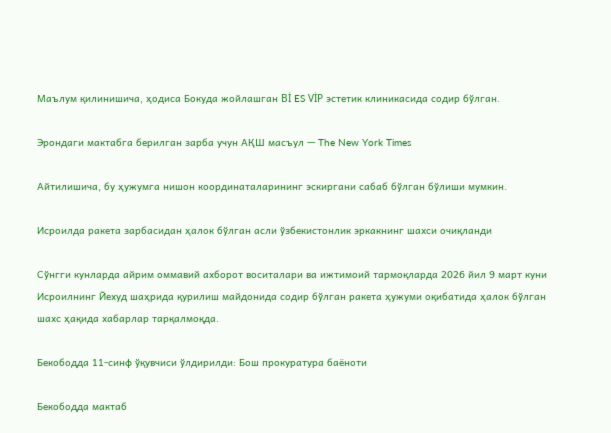Маълум қилинишича, ҳодиса Бокуда жойлашган Bİ ES VİP эстетик клиникасида содир бўлган.

Эрондаги мактабга берилган зарба учун АҚШ масъул — The New York Times

Айтилишича, бу ҳужумга нишон координаталарининг эскиргани сабаб бўлган бўлиши мумкин.

Исроилда ракета зарбасидан ҳалок бўлган асли ўзбекистонлик эркакнинг шахси очиқланди

Сўнгги кунларда айрим оммавий ахборот воситалари ва ижтимоий тармоқларда 2026 йил 9 март куни Исроилнинг Йехуд шаҳрида қурилиш майдонида содир бўлган ракета ҳужуми оқибатида ҳалок бўлган шахс ҳақида хабарлар тарқалмоқда.

Бекободда 11-синф ўқувчиси ўлдирилди: Бош прокуратура баёноти

Бекободда мактаб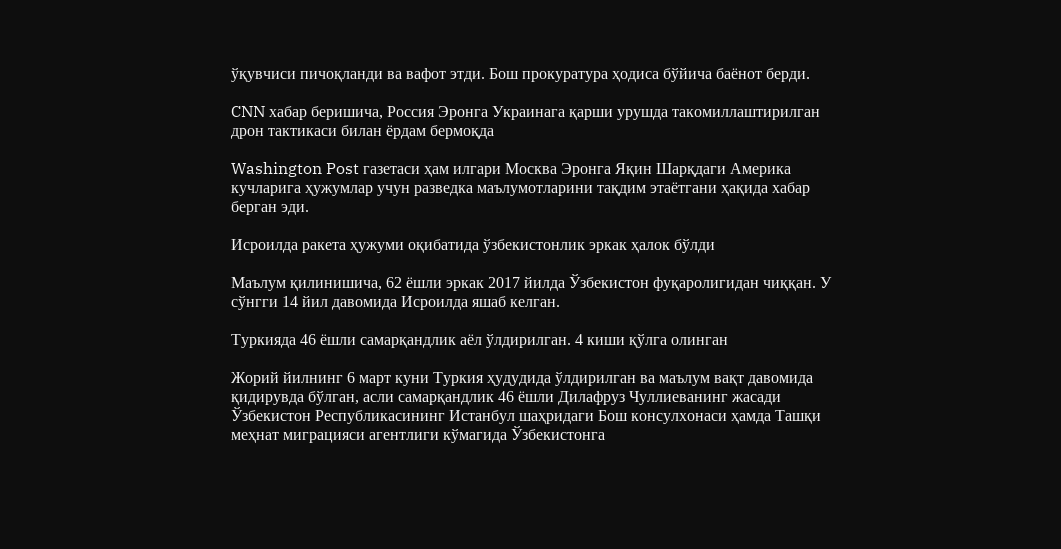ўқувчиси пичоқланди ва вафот этди. Бош прокуратура ҳодиса бўйича баёнот берди.

CNN хабар беришича, Россия Эронга Украинага қарши урушда такомиллаштирилган дрон тактикаси билан ёрдам бермоқда

Washington Post газетаси ҳам илгари Москва Эронга Яқин Шарқдаги Америка кучларига ҳужумлар учун разведка маълумотларини тақдим этаётгани ҳақида хабар берган эди.

Исроилда ракета ҳужуми оқибатида ўзбекистонлик эркак ҳалок бўлди

Маълум қилинишича, 62 ёшли эркак 2017 йилда Ўзбекистон фуқаролигидан чиққан. У сўнгги 14 йил давомида Исроилда яшаб келган.

Туркияда 46 ёшли самарқандлик аёл ўлдирилган. 4 киши қўлга олинган

Жорий йилнинг 6 март куни Туркия ҳудудида ўлдирилган ва маълум вақт давомида қидирувда бўлган, асли самарқандлик 46 ёшли Дилафруз Чуллиеванинг жасади Ўзбекистон Республикасининг Истанбул шаҳридаги Бош консулхонаси ҳамда Ташқи меҳнат миграцияси агентлиги кўмагида Ўзбекистонга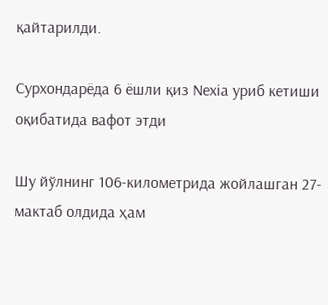қайтарилди.

Сурхондарёда 6 ёшли қиз Nexia уриб кетиши оқибатида вафот этди

Шу йўлнинг 106-километрида жойлашган 27-мактаб олдида ҳам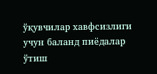ўқувчилар хавфсизлиги учун баланд пиёдалар ўтиш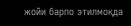жойи барпо этилмоқда